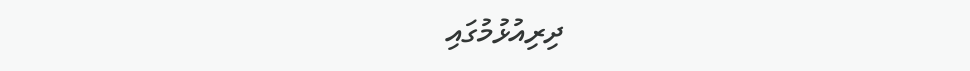ދިރިއުޅުމުގައި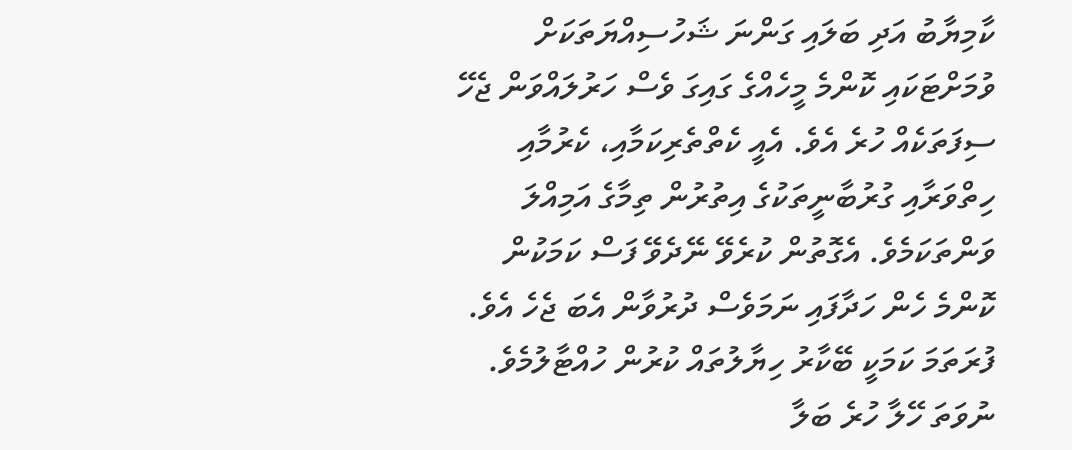ކާމިޔާބު އަދި ބަލައި ގަންނަ ޝަހުސިއްޔަތަކަށް ވުމަށްޓަކައި ކޮންމެ މީހެއްގެ ގައިގަ ވެސް ހަރުލައްވަން ޖެހޭ ސިފަތަކެއް ހުރެ އެވެ. އެއީ ކެތްތެރިކަމާއި، ކެރުމާއި ހިތްވަރާއި ގުރުބާނީތަކުގެ އިތުރުން ތިމާގެ އަމިއްލަ ވަންތަކަމެވެ. އެގޮތުން ކުރެވޭ ނޭދެވޭ ފަސް ކަމަކުން ކޮންމެ ހެން ހަދާފައި ނަމަވެސް ދުރުވާން އެބަ ޖެހެ އެވެ.
ފުރަތަމަ ކަމަކީ ބޭކާރު ހިޔާލުތައް ކުރުން ހުއްޓާލުމެވެ. ނުވަތަ ހޭލާ ހުރެ ބަލާ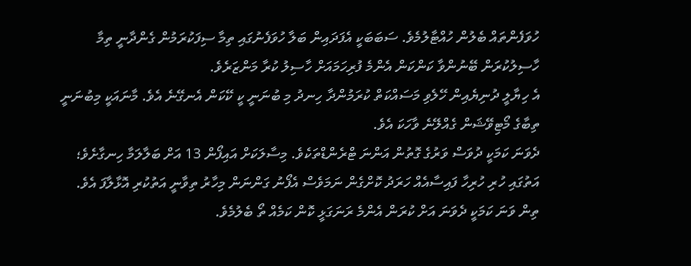ހުވަފެންތައް ބެލުން ހުއްޓާލުމެވެ. ސަބަބަކީ އެފަދައިން ބަލާ ހުވަފެނުގައި ތިމާ ސިފަކުރަމުން ގެންދާނީ ތިމާ ހާސިލުކުރަން ބޭނުންވާ ކަންކަން އެންމެ ފުރިހަމައަށް ހާސިލު ކުރާ މަންޒަރެވެ.
އެ ހިޔާލީ ދުނިޔެއިން ހޭލެވި މަސައްކަތް ކުރަމުންދާ ހިނދު މި ބުނަނީ ކީ ކޭކަން އެނގޭނެ އެވެ. މާނައަކީ މިބުނަނީ ތިބާގެ މޯޓިވޭޝަން ގެއްލޭނެ ވާހަކަ އެވެ.
ދެވަނަ ކަމަކީ ދުވަސް ވަރުގެ ގޮތުން އަންނަ ޓްރެންޑްތަކެވެ. މިސާލަކަށް އައިފޯން 13 އަށް ބަލާލަމާ ހިނގާށެވެ؛ އަތުގައި ހުރި ހުރިހާ ފައިސާއެއް ހަރަދު ކޮށްގެން ނަމަވެސް އެފޯނު ގަންނަން މިހާރު ތިވާނީ އަތުކުރި އޮޅާލާފަ އެވެ.
ތިން ވަނަ ކަމަކީ ދެވަނަ އަށް ކުރަން އެންމެ ރަނަގަޅީ ކޮން ކަމެއް ތޯ ބެލުމެވެ.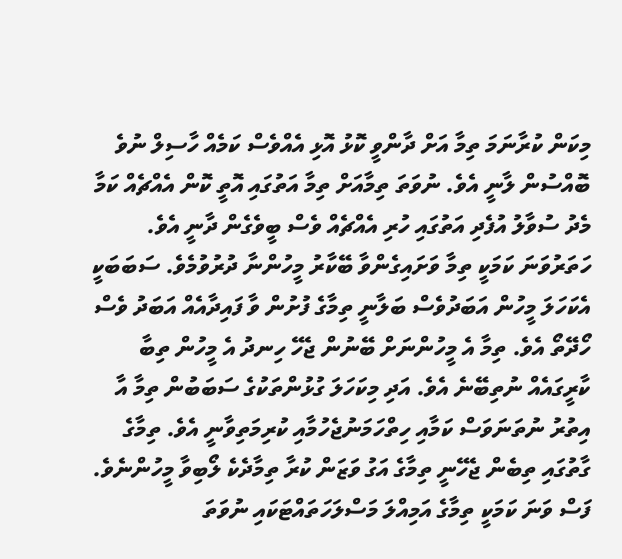މިކަން ކުރާނަމަ ތިމާ އަށް ދާންވީ ކޮޅު އޮޅި އެއްވެސް ކަމެއް ހާސިލް ނުވެ ބޮއްސުން ލާނީ އެވެ. ނުވަތަ ތިމާއަށް ތިމާ އަތުގައި އޮތީ ކޮން އެއްޗެއް ކަމާ މެދު ސުވާލު އުފެދި އަތުގައި ހުރި އެއްޗެއް ވެސް ބީވެގެން ދާނީ އެވެ.
ހަތަރުވަނަ ކަމަކީ ތިމާ ވަށައިގެންވާ ބޭކާރު މީހުންނާ ދުރުވުމެވެ. ސަބަބަކީ އެކަހަލަ މީހުން އަބަދުވެސް ބަލާނީ ތިމާގެ ފުށުން ވާ ފައިދާއެއް އަބަދު ވެސް ހޯދޭތޯ އެވެ. ތިމާ އެ މީހުންނަށް ބޭނުން ޖެހޭ ހިނދު އެ މީހުން ތިބާ ކާރީގައެއް ނުތިބޭނެ އެވެ. އަދި މިކަހަލަ ގުޅުންތަކުގެ ސަބަބުން ތިމާ އާ އިތުރު ނުތަނަވަސް ކަމާއި ހިތްހަމަނުޖެހުމާއި ކުރިމަތިވާނީ އެވެ. ތިމާގެ ގާތުގައި ތިބެން ޖެހޭނީ ތިމާގެ އަގު ވަޒަން ކުރާ ތިމާދެކެ ލޯބިވާ މީހުންނެވެ.
ފަސް ވަނަ ކަމަކީ ތިމާގެ އަމިއްލަ މަސްލަހަތައްޓަކައި ނުވަތަ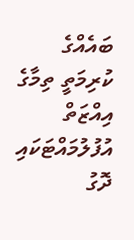ބައެއްގެ ކުރިމަތީ ތިމާގެ އިއްޒަތް އުފުލުމައްޓަކައި ދޮގު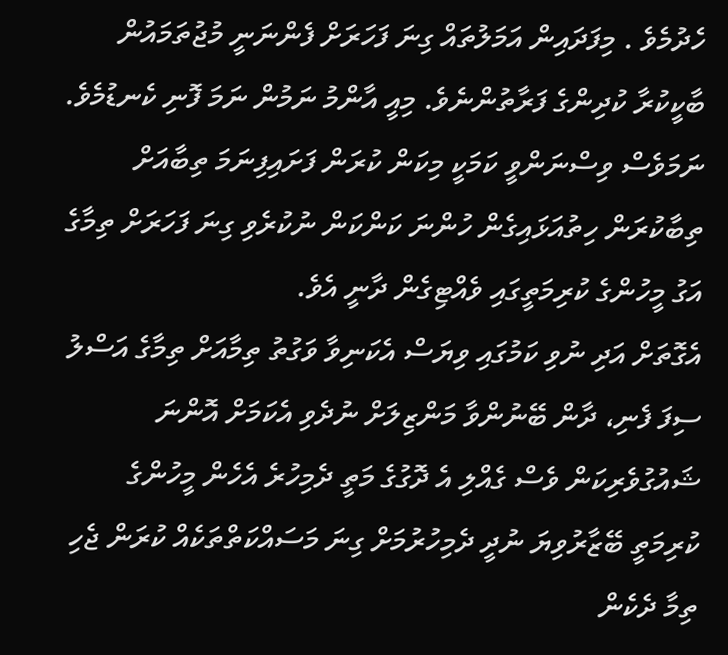ހެދުމެވެ . މިފަދައިން އަމަލުތައް ގިނަ ފަހަރަށް ފެންނަނީ މުޖުތަމައުން ބާކީކުރާ ކުދިންގެ ފަރާތުންނެވެ. މިއީ އާންމު ނަމުން ނަމަ ފޮނި ކެނޑުމެވެ. ނަމަވެސް ވިސްނަންވީ ކަމަކީ މިކަން ކުރަން ފަށައިފިނަމަ ތިބާއަށް ތިބާކުރަން ހިތުއަޅައިގެން ހުންނަ ކަންކަން ނުކުރެވި ގިނަ ފަހަރަށް ތިމާގެ އަގު މީހުންގެ ކުރިމަތީގައި ވެއްޓިގެން ދާނީ އެވެ.
އެގޮތަށް އަދި ނުވި ކަމުގައި ވިޔަސް އެކަނިވާ ވަގުތު ތިމާއަށް ތިމާގެ އަސްލު ސިފަ ފެނި، ދާން ބޭނުންވާ މަންޒިލަށް ނުދެވި އެކަމަށް އޮންނަ ޝައުގުވެރިކަން ވެސް ގެއްލި އެ ދޮގުގެ މަތީ ދެމިހުރެ އެހެން މީހުންގެ ކުރިމަތީ ބޭޒާރުވިޔަ ނުދީ ދެމިހުރުމަށް ގިނަ މަސައްކަތްތަކެއް ކުރަން ޖެހި ތިމާ ދެކެން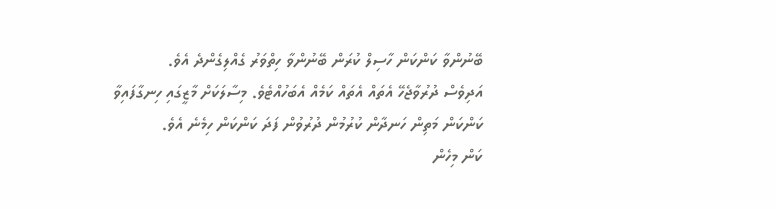ބޭނުންވާ ކަންކަން ހާސިލް ކުރަން ބޭނުންވާ ހިތްވަރު ގެއްލިގެންދެ އެވެ.
އަދިވެސް ދުރުވާޖެހޭ އެތައް އެތައް ކަމެއް އެބަހުއްޓެވެ. މިސާލަކަށް މާޒީގައި ހިނގާފައިވާ ކަންކަން މަތިން ހަނދާން ކުރުމުން ދުރުވުން ފަދަ ކަންކަން ހިމެނެ އެވެ.
ކަން މިހެން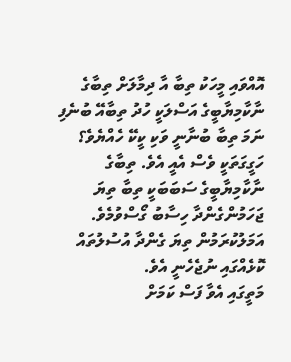އޮއްވައި މީހަކު ތިބާ އާ ދިމާލަށް ތިބާގެ ނާކާމިޔާބީގެ އަސްލަކީ ހުދު ތިބާއޭ ބުނެފި ނަމަ ތިބާ ބުނާނީ ވަކި ކީކޭ ހެއްޔެވެ؟ ހަގީގަތަކީ ވެސް އެއީ އެވެ. ތިބާގެ ނާކާމިޔާބީގެ ސަބަބަކީ ތިބާ ތިޔަ ޖަހަމުންގެންދާ ހިސާބު ގޯސްވުމެވެ. އަމަލުކުރަމުން ތިޔަ ގެންދާ އުސުލުތައް ކޮޅެއްގައި ނުޖެހެނީ އެވެ.
މަތީގައި އެވާ ފަސް ކަމަށް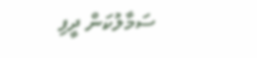ސަމާލުކަން ދީފި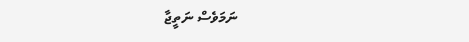ނަމަވެސް ނަތީޖާ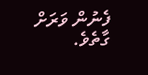ފެނުން ވަރަށް ގާތެވެ.